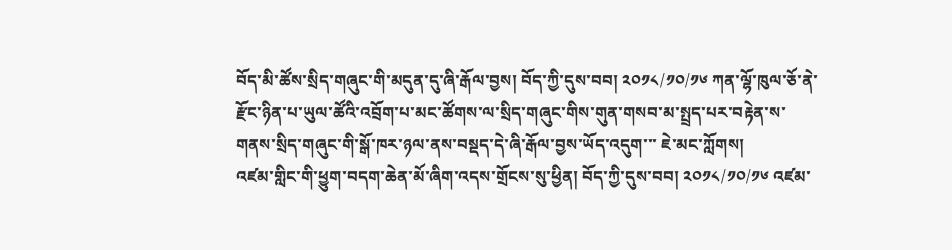བོད་མི་ཚོས་སྲིད་གཞུང་གི་མདུན་དུ་ཞི་རྒོལ་བྱས། བོད་ཀྱི་དུས་བབ། ༢༠༡༨/༡༠/༡༦ ཀན་ལྷོ་ཁུལ་ཅོ་ནེ་རྫོང་ཉིན་པ་ཡུལ་ཚོའི་འབྲོག་པ་མང་ཚོགས་ལ་སྲིད་གཞུང་གིས་གུན་གསབ་མ་སྤྲད་པར་བརྟེན་ས་གནས་སྲིད་གཞུང་གི་སྒོ་ཁར་ཉལ་ནས་བསྡད་དེ་ཞི་རྒོལ་བྱས་ཡོད་འདུག་་་ ཇེ་མང་ཀློགས།
འཛམ་གླིང་གི་ཕྱུག་བདག་ཆེན་མོ་ཞིག་འདས་གྲོངས་སུ་ཕྱིན། བོད་ཀྱི་དུས་བབ། ༢༠༡༨/༡༠/༡༦ འཛམ་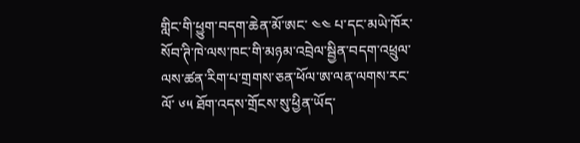གླིང་གི་ཕྱུག་བདག་ཆེན་མོ་ཨང་ ༤༤ པ་དང་མཡེ་ཁོར་སོབ་ཊི་ཁེ་ལས་ཁང་གི་མཉམ་འབྲེལ་སྦྱིན་བདག་འཕྲུལ་ལས་ཚན་རིག་པ་གྲགས་ཅན་ཕོལ་ཨ་ལན་ལགས་རང་ལོ་ ༦༥ ཐོག་འདས་གྲོངས་སུ་ཕྱིན་ཡོད་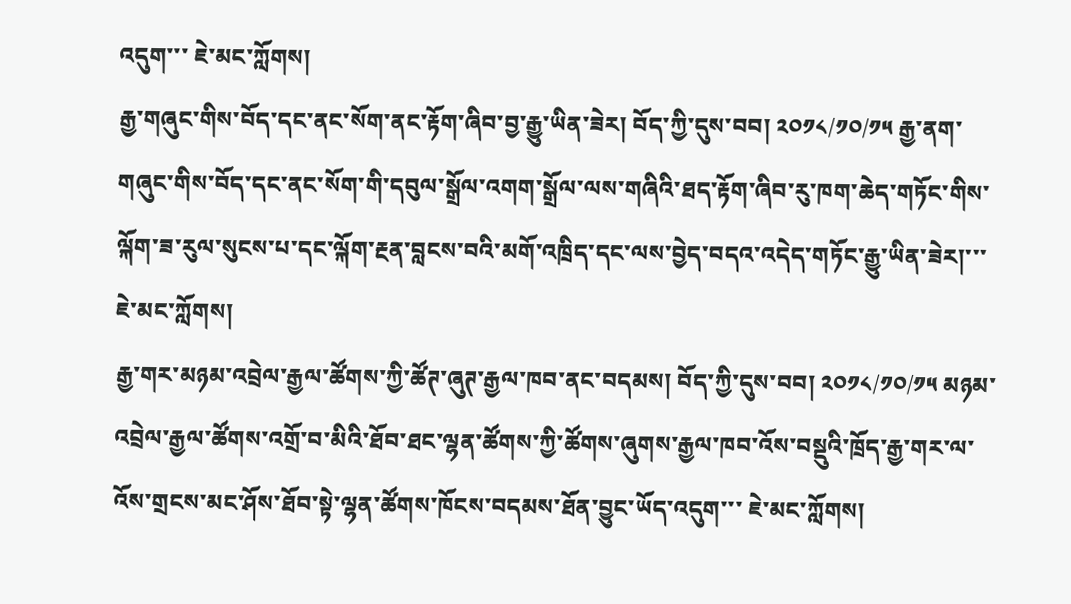འདུག་་་ ཇེ་མང་ཀློགས།
རྒྱ་གཞུང་གིས་བོད་དང་ནང་སོག་ནང་རྟོག་ཞིབ་བྱ་རྒྱུ་ཡིན་ཟེར། བོད་ཀྱི་དུས་བབ། ༢༠༡༨/༡༠/༡༥ རྒྱ་ནག་གཞུང་གིས་བོད་དང་ནང་སོག་གི་དབུལ་སྒྲོལ་འགག་སྒྲོལ་ལས་གཞིའི་ཐད་རྟོག་ཞིབ་རུ་ཁག་ཆེད་གཏོང་གིས་ལྐོག་ཟ་རུལ་སུངས་པ་དང་ལྐོག་རྔན་བླངས་བའི་མགོ་འཁྲིད་དང་ལས་བྱེད་བདའ་འདེད་གཏོང་རྒྱུ་ཡིན་ཟེར།་་་ ཇེ་མང་ཀློགས།
རྒྱ་གར་མཉམ་འབྲེལ་རྒྱལ་ཚོགས་ཀྱི་ཚོཊ་ཞུཊ་རྒྱལ་ཁབ་ནང་བདམས། བོད་ཀྱི་དུས་བབ། ༢༠༡༨/༡༠/༡༥ མཉམ་འབྲེལ་རྒྱལ་ཚོགས་འགྲོ་བ་མིའི་ཐོབ་ཐང་ལྷན་ཚོགས་ཀྱི་ཚོགས་ཞུགས་རྒྱལ་ཁབ་འོས་བསྡུའི་ཁྲོད་རྒྱ་གར་ལ་འོས་གྲངས་མང་ཤོས་ཐོབ་སྟེ་ལྷན་ཚོགས་ཁོངས་བདམས་ཐོན་བྱུང་ཡོད་འདུག་་་ ཇེ་མང་ཀློགས།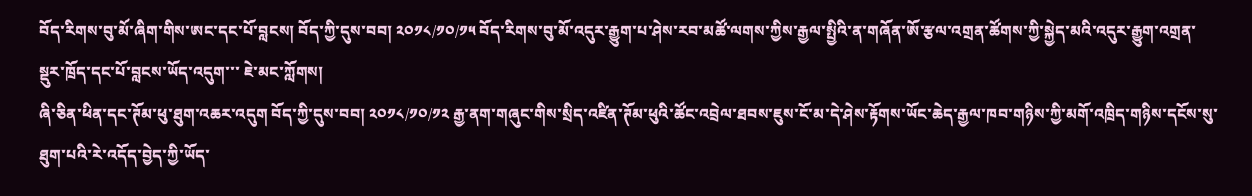བོད་རིགས་བུ་མོ་ཞིག་གིས་ཨང་དང་པོ་བླངས། བོད་ཀྱི་དུས་བབ། ༢༠༡༨/༡༠/༡༥ བོད་རིགས་བུ་མོ་འདུར་རྒྱུག་པ་ཤེས་རབ་མཚོ་ལགས་ཀྱིས་རྒྱལ་སྤྱིའི་ན་གཞོན་ཨོ་རྩལ་འགྲན་ཚོགས་ཀྱི་སྐྱེད་མའི་འདུར་རྒྱུག་འགྲན་སྡུར་ཁྲོད་དང་པོ་བླངས་ཡོད་འདུག་་་ ཇེ་མང་ཀློགས།
ཞི་ཅིན་ཕིན་དང་ཊོམ་ཕུ་ཐུག་འཆར་འདུག བོད་ཀྱི་དུས་བབ། ༢༠༡༨/༡༠/༡༢ རྒྱ་ནག་གཞུང་གིས་སྲིད་འཛིན་ཊོམ་ཕུའི་ཚོང་འབྲེལ་ཐབས་ཇུས་ངོ་མ་དེ་ཤེས་རྟོགས་ཡོང་ཆེད་རྒྱལ་ཁབ་གཉིས་ཀྱི་མགོ་འཁྲིད་གཉིས་དངོས་སུ་ཐུག་པའི་རེ་འདོད་བྱེད་ཀྱི་ཡོད་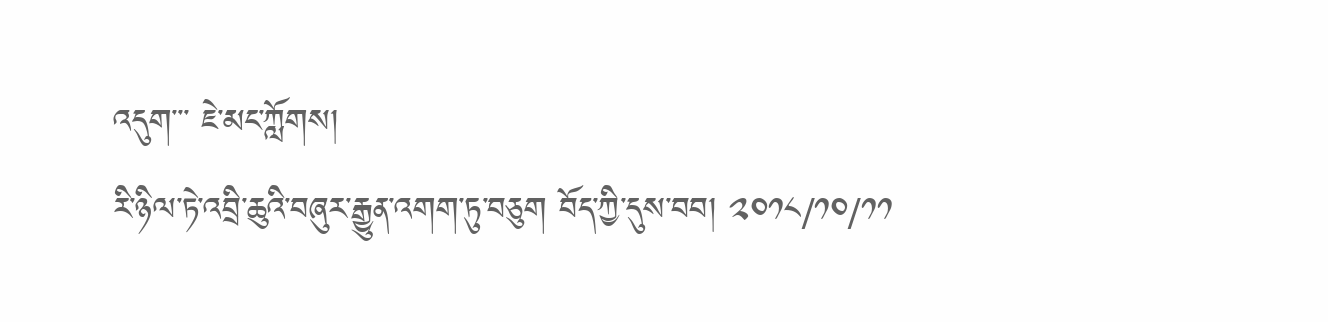འདུག་་་ ཇེ་མང་ཀློགས།
རི་ཉིལ་ཏེ་འབྲི་ཆུའི་བཞུར་རྒྱུན་འགག་ཏུ་བཅུག བོད་ཀྱི་དུས་བབ། ༢༠༡༨/༡༠/༡༡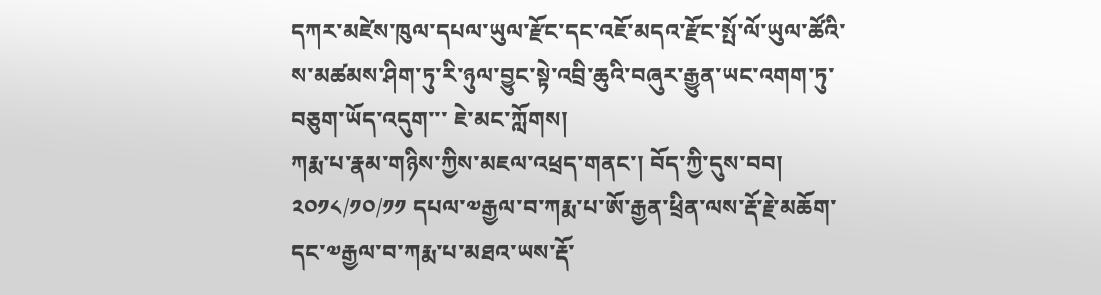དཀར་མཛེས་ཁུལ་དཔལ་ཡུལ་རྫོང་དང་འཇོ་མདའ་རྫོང་སྤོ་ལོ་ཡུལ་ཚོའི་ས་མཚམས་ཤིག་ཏུ་རི་ཉུལ་བྱུང་སྟེ་འབྲི་ཆུའི་བཞུར་རྒྱུན་ཡང་འགག་ཏུ་བཅུག་ཡོད་འདུག་་་ ཇེ་མང་ཀློགས།
ཀརྨ་པ་རྣམ་གཉིས་ཀྱིས་མཇལ་འཕྲད་གནང་། བོད་ཀྱི་དུས་བབ། ༢༠༡༨/༡༠/༡༡ དཔལ་༧རྒྱལ་བ་ཀརྨ་པ་ཨོ་རྒྱན་ཕྲིན་ལས་རྡོ་རྗེ་མཆོག་དང་༧རྒྱལ་བ་ཀརྨ་པ་མཐའ་ཡས་རྡོ་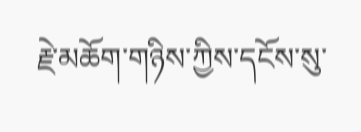རྗེ་མཆོག་གཉིས་ཀྱིས་དངོས་སུ་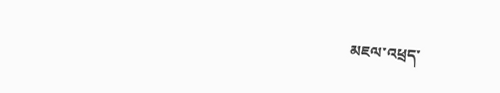མཇལ་འཕྲད་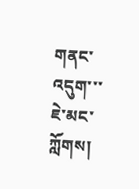གནང་འདུག་་་ ཇེ་མང་ཀློགས།